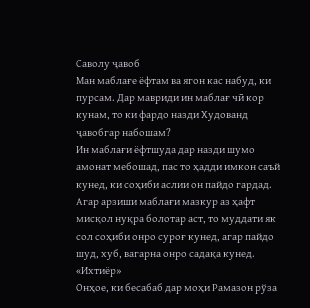Саволу ҷавоб
Ман маблағе ёфтам ва ягон кас набуд, ки пурсам. Дар мавриди ин маблағ чӣ кор кунам, то ки фардо назди Худованд ҷавобгар набошам?
Ин маблағи ёфтшуда дар назди шумо амонат мебошад, пас то ҳадди имкон саъй кунед, ки соҳиби аслии он пайдо гардад. Агар арзиши маблағи мазкур аз ҳафт мисқол нуқра болотар аст, то муддати як сол соҳиби онро суроғ кунед, агар пайдо шуд, хуб, вагарна онро садақа кунед. «Ихтиёр»
Онҳое, ки бесабаб дар моҳи Рамазон рўза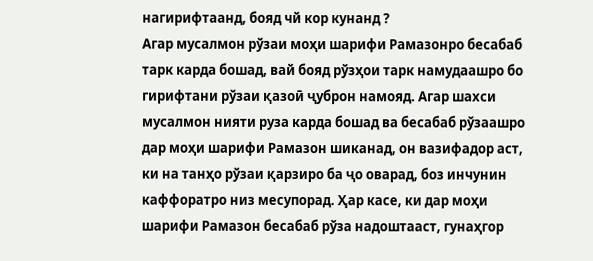нагирифтаанд, бояд чй кор кунанд ?
Агар мусалмон рўзаи моҳи шарифи Рамазонро бесабаб тарк карда бошад, вай бояд рўзҳои тарк намудаашро бо гирифтани рўзаи қазоӣ ҷуброн намояд. Агар шахси мусалмон нияти руза карда бошад ва бесабаб рўзаашро дар моҳи шарифи Рамазон шиканад, он вазифадор аст, ки на танҳо рўзаи қарзиро ба ҷо оварад, боз инчунин каффоратро низ месупорад. Ҳар касе, ки дар моҳи шарифи Рамазон бесабаб рўза надоштааст, гунаҳгор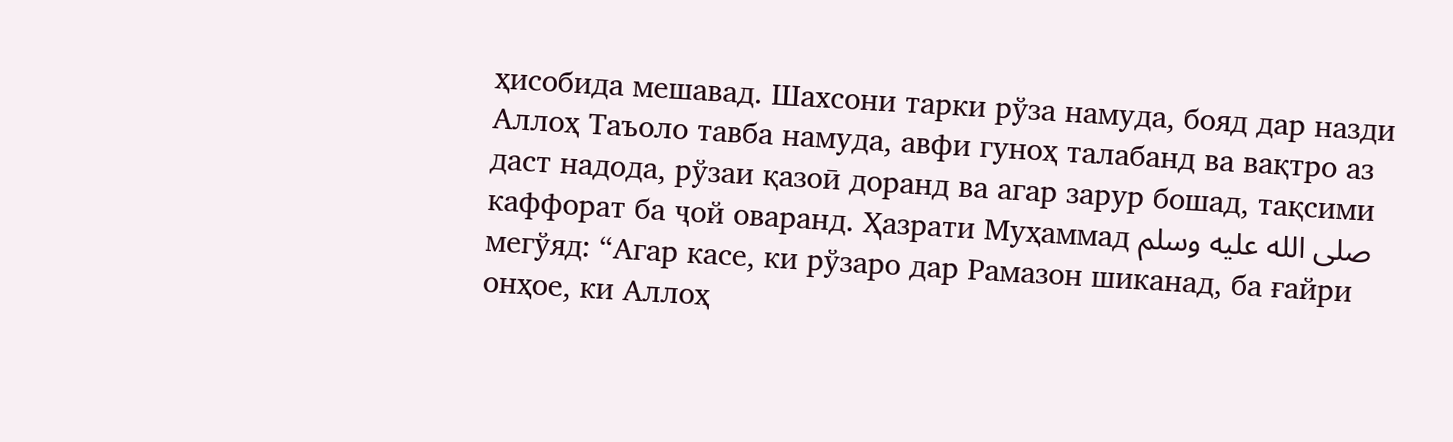ҳисобида мешавад. Шахсони тарки рўза намуда, бояд дар назди Аллоҳ Таъоло тавба намуда, авфи гуноҳ талабанд ва вақтро аз даст надода, рўзаи қазоӣ доранд ва агар зарур бошад, тақсими каффорат ба ҷой оваранд. Ҳазрати Муҳаммад صلى الله عليه وسلم мегўяд: “Агар касе, ки рўзаро дар Рамазон шиканад, ба ғайри онҳое, ки Аллоҳ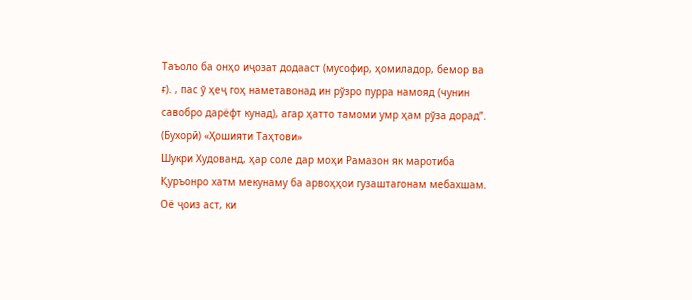Таъоло ба онҳо иҷозат додааст (мусофир, ҳомиладор, бемор ва ғ). , пас ў ҳеҷ гоҳ наметавонад ин рўзро пурра намояд (чунин савобро дарёфт кунад), агар ҳатто тамоми умр ҳам рўза дорад”. (Бухорӣ) «Ҳошияти Таҳтови»
Шукри Худованд, ҳар соле дар моҳи Рамазон як маротиба Қуръонро хатм мекунаму ба арвоҳҳои гузаштагонам мебахшам. Оё ҷоиз аст, ки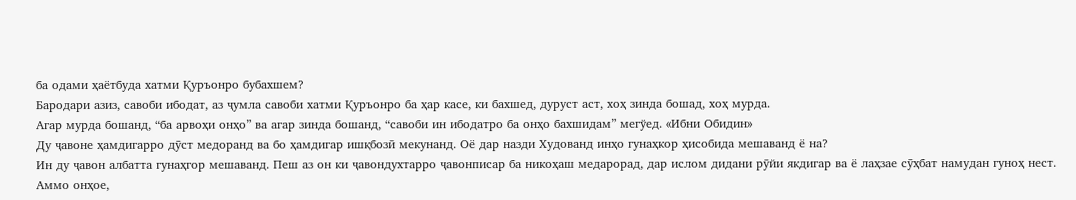ба одами ҳаётбуда хатми Қуръонро бубахшем?
Бародари азиз, савоби ибодат, аз ҷумла савоби хатми Қуръонро ба ҳар касе, ки бахшед, дуруст аст, хоҳ зинда бошад, хоҳ мурда.
Агар мурда бошанд, “ба арвоҳи онҳо” ва агар зинда бошанд, “савоби ин ибодатро ба онҳо бахшидам” мегўед. «Ибни Обидин»
Ду ҷавоне ҳамдигарро дӯст медоранд ва бо ҳамдигар ишқбозӣ мекунанд. Оё дар назди Худованд инҳо гунаҳкор ҳисобида мешаванд ё на?
Ин ду ҷавон албатта гунаҳгор мешаванд. Пеш аз он ки ҷавондухтарро ҷавонписар ба никоҳаш медарорад, дар ислом дидани рӯйи якдигар ва ё лаҳзае сӯҳбат намудан гуноҳ нест. Аммо онҳое,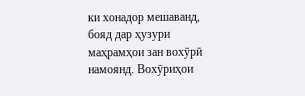ки хонадор мешаванд, бояд дар ҳузури маҳрамҳои зан вохӯрӣ намоянд. Вохӯриҳои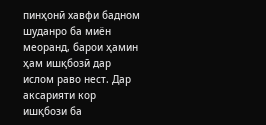пинҳонӣ хавфи бадном шуданро ба миён меоранд, барои ҳамин ҳам ишқбозӣ дар ислом раво нест. Дар аксарияти кор ишқбози ба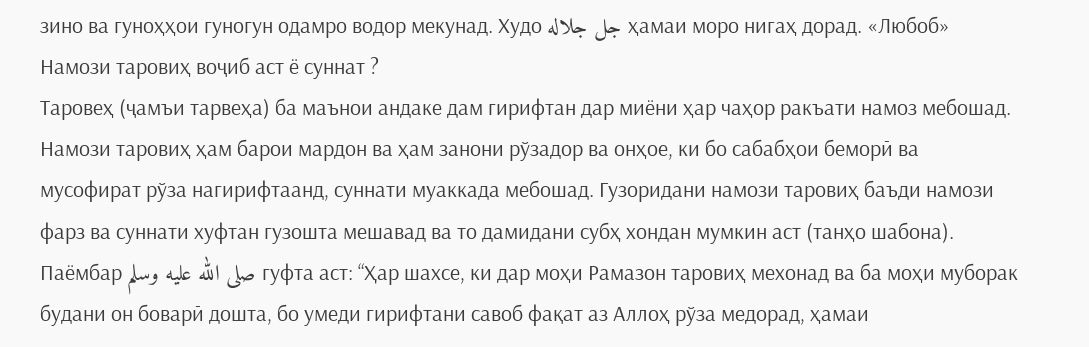зино ва гуноҳҳои гуногун одамро водор мекунад. Худо جل جلاله ҳамаи моро нигаҳ дорад. «Любоб»
Намози таровиҳ воҷиб аст ё суннат ?
Таровеҳ (ҷамъи тарвеҳа) ба маънои андаке дам гирифтан дар миёни ҳар чаҳор ракъати намоз мебошад.
Намози таровиҳ ҳам барои мардон ва ҳам занони рўзадор ва онҳое, ки бо сабабҳои беморӣ ва мусофират рўза нагирифтаанд, суннати муаккада мебошад. Гузоридани намози таровиҳ баъди намози фарз ва суннати хуфтан гузошта мешавад ва то дамидани субҳ хондан мумкин аст (танҳо шабона).
Паёмбар صلى الله عليه وسلم гуфта аст: “Ҳар шахсе, ки дар моҳи Рамазон таровиҳ мехонад ва ба моҳи муборак будани он боварӣ дошта, бо умеди гирифтани савоб фақат аз Аллоҳ рўза медорад, ҳамаи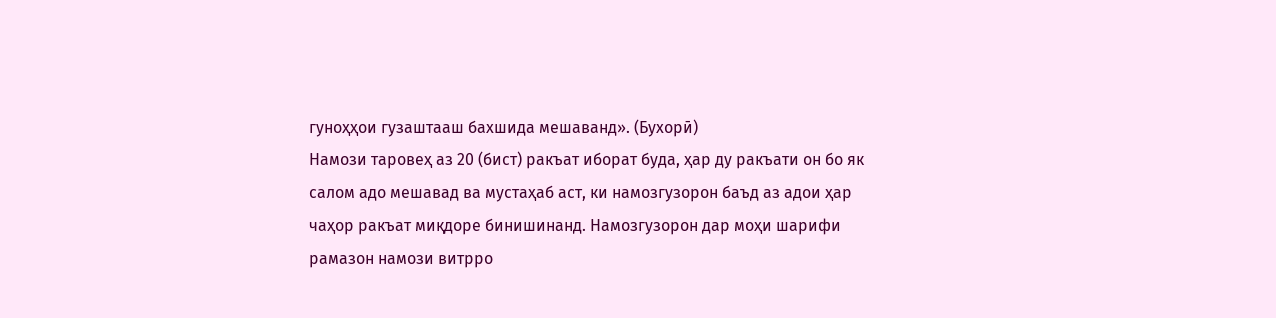гуноҳҳои гузаштааш бахшида мешаванд». (Бухорӣ)
Намози таровеҳ аз 20 (бист) ракъат иборат буда, ҳар ду ракъати он бо як салом адо мешавад ва мустаҳаб аст, ки намозгузорон баъд аз адои ҳар чаҳор ракъат миқдоре бинишинанд. Намозгузорон дар моҳи шарифи рамазон намози витрро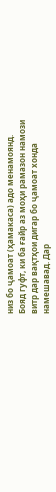низ бо ҷамоат (ҳамакаса) адо менамоянд.
Бояд гуфт, ки ба ғайр аз моҳи рамазон намози витр дар вақтҳои дигар бо ҷамоат хонда намешавад. Дар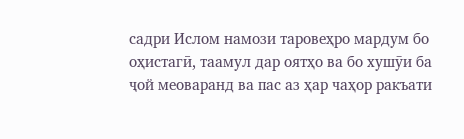садри Ислом намози таровеҳро мардум бо оҳистагӣ, таамул дар оятҳо ва бо хушӯи ба ҷой меоваранд ва пас аз ҳар чаҳор ракъати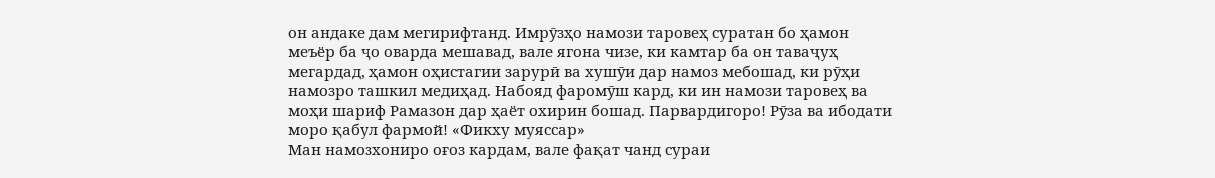он андаке дам мегирифтанд. Имрӯзҳо намози таровеҳ суратан бо ҳамон меъёр ба ҷо оварда мешавад, вале ягона чизе, ки камтар ба он таваҷуҳ мегардад, ҳамон оҳистагии зарурӣ ва хушӯи дар намоз мебошад, ки рӯҳи намозро ташкил медиҳад. Набояд фаромӯш кард, ки ин намози таровеҳ ва моҳи шариф Рамазон дар ҳаёт охирин бошад. Парвардигоро! Рӯза ва ибодати моро қабул фармой! «Фикху муяссар»
Ман намозхониро оғоз кардам, вале фақат чанд сураи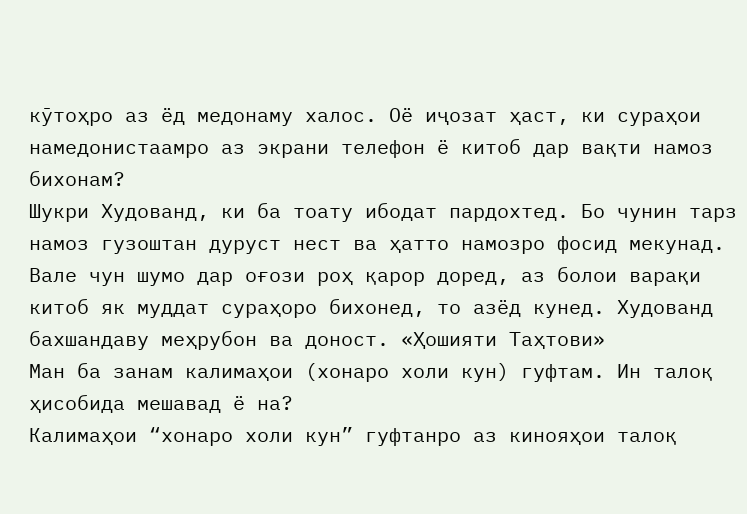кӯтоҳро аз ёд медонаму халос. Оё иҷозат ҳаст, ки сураҳои намедонистаамро аз экрани телефон ё китоб дар вақти намоз бихонам?
Шукри Худованд, ки ба тоату ибодат пардохтед. Бо чунин тарз намоз гузоштан дуруст нест ва ҳатто намозро фосид мекунад.
Вале чун шумо дар оғози роҳ қарор доред, аз болои варақи китоб як муддат сураҳоро бихонед, то азёд кунед. Худованд бахшандаву меҳрубон ва доност. «Ҳошияти Таҳтови»
Ман ба занам калимаҳои (хонаро холи кун) гуфтам. Ин талоқ ҳисобида мешавад ё на?
Калимаҳои “хонаро холи кун” гуфтанро аз кинояҳои талоқ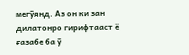мегӯянд. Аз он ки зан дилатонро гирифтааст ё ғазабе ба ӯ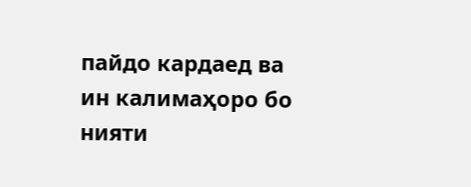пайдо кардаед ва ин калимаҳоро бо нияти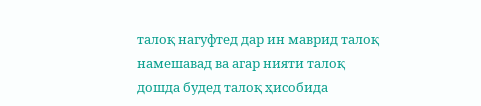талоқ нагуфтед дар ин маврид талоқ намешавад ва агар нияти талоқ дошда будед талоқ ҳисобида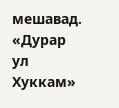мешавад. «Дурар ул Хуккам»